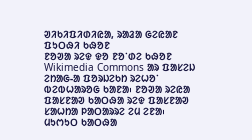ᱣᱤᱠᱤᱯᱤᱰᱤᱭᱟ, ᱨᱟᱲᱟ ᱜᱮᱭᱟᱱ ᱯᱩᱛᱷᱤ ᱠᱷᱚᱱ
ᱱᱚᱣᱟ ᱨᱮᱫ ᱫᱚ ᱱᱚᱸᱰᱮ ᱠᱷᱚᱱ Wikimedia Commons ᱟᱨ ᱯᱟᱥᱮᱡ ᱮᱴᱟᱜ-ᱟ ᱯᱚᱨᱡᱮᱠᱴ ᱨᱮᱦᱚᱸ ᱵᱮᱵᱦᱟᱨᱚᱜ ᱠᱟᱱᱟ᱾ ᱱᱚᱣᱟ ᱨᱮᱭᱟ ᱯᱟᱥᱱᱟᱣ ᱠᱟᱛᱷᱟ ᱨᱮᱫ ᱯᱟᱥᱱᱟᱣ ᱥᱟᱦᱴᱟ ᱞᱟᱛᱟᱨᱨᱮ ᱮᱢ ᱮᱱᱟ᱾
ᱢᱩᱬᱩᱛ ᱠᱟᱛᱷᱟ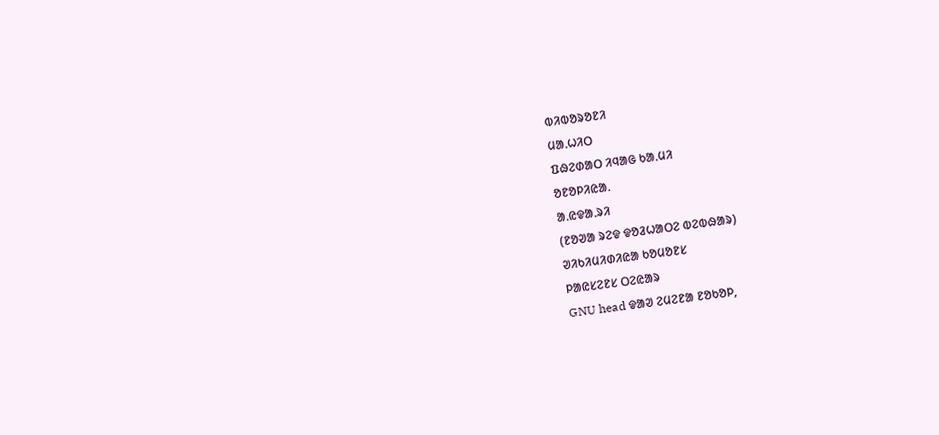ᱵᱤᱵᱚᱨᱚᱱᱤ
ᱢᱟᱹᱦᱤᱛ
ᱯᱷᱮᱰᱟᱛ ᱤᱧᱟᱜ ᱠᱟᱹᱢᱤ
ᱚᱱᱚᱞᱤᱭᱟᱹ
ᱟᱹᱭᱫᱟᱹᱨᱤ
(ᱱᱚᱣᱟ ᱨᱮᱫ ᱫᱚᱲᱦᱟᱛᱮ ᱵᱮᱵᱷᱟᱨ)
ᱣᱤᱠᱤᱢᱤᱰᱤᱭᱟ ᱠᱚᱢᱚᱱᱥ
ᱞᱟᱭᱥᱮᱱᱥ ᱛᱮᱭᱟᱨ
GNU head ᱫᱟᱣ ᱮᱢᱮᱱᱟ ᱱᱚᱠᱚᱞ,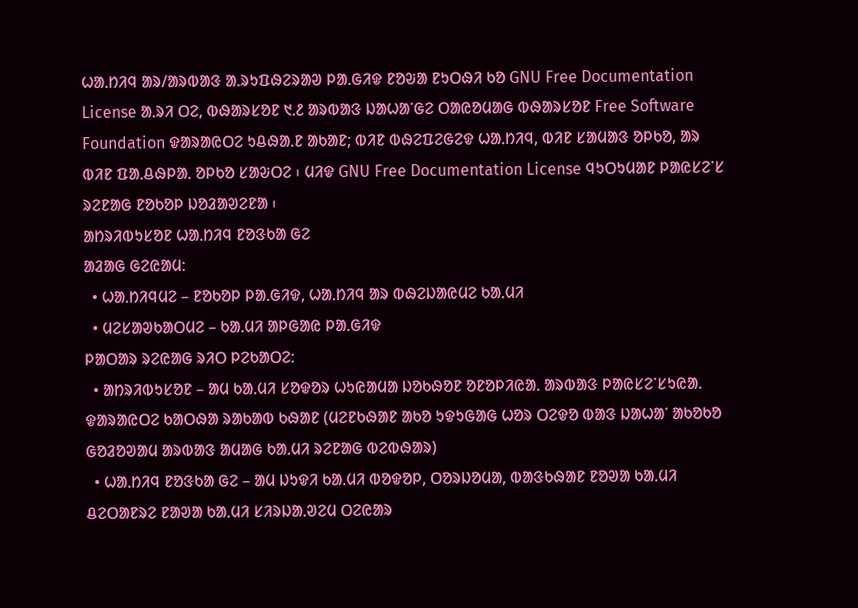ᱦᱟᱹᱴᱤᱧ ᱟᱨ/ᱟᱨᱵᱟᱝ ᱟᱹᱨᱩᱯᱷᱮᱨᱟᱣ ᱞᱟᱹᱜᱤᱫ ᱱᱚᱶᱟ ᱱᱩᱛᱷᱤ ᱠᱚ GNU Free Documentation License ᱟᱹᱨᱤ ᱛᱮ, ᱵᱷᱟᱨᱥᱚᱱ ᱑.᱒ ᱟᱨᱵᱟᱝ ᱡᱟᱦᱟᱸᱜᱮ ᱛᱟᱭᱚᱢᱟᱜ ᱵᱷᱟᱨᱥᱚᱱ Free Software Foundation ᱫᱟᱨᱟᱭᱛᱮ ᱩᱪᱷᱟᱹᱱ ᱟᱠᱟᱱ; ᱵᱤᱱ ᱵᱷᱮᱯᱮᱜᱮᱫ ᱦᱟᱹᱴᱤᱧ, ᱵᱤᱱ ᱥᱟᱢᱟᱝ ᱚᱞᱠᱚ, ᱟᱨ ᱵᱤᱱ ᱯᱟᱹᱪᱷᱞᱟᱹ ᱚᱞᱠᱚ ᱥᱟᱶᱛᱮ ᱾ ᱢᱤᱫ GNU Free Documentation License ᱧᱩᱛᱩᱢᱟᱱ ᱞᱟᱭᱥᱮᱸᱥ ᱨᱮᱱᱟᱜ ᱱᱚᱠᱚᱞ ᱡᱚᱲᱟᱣᱮᱱᱟ ᱾
ᱟᱴᱨᱤᱵᱩᱥᱚᱱ ᱦᱟᱹᱴᱤᱧ ᱱᱚᱝᱠᱟ ᱜᱮ
ᱟᱲᱟᱜ ᱜᱮᱭᱟᱢ:
  • ᱦᱟᱹᱴᱤᱧᱢᱮ – ᱱᱚᱠᱚᱞ ᱞᱟᱹᱜᱤᱫ, ᱦᱟᱹᱴᱤᱧ ᱟᱨ ᱵᱷᱮᱡᱟᱭᱢᱮ ᱠᱟᱹᱢᱤ
  • ᱢᱮᱥᱟᱣᱠᱟᱛᱢᱮ – ᱠᱟᱹᱢᱤ ᱟᱞᱜᱟᱭ ᱞᱟᱹᱜᱤᱫ
ᱞᱟᱛᱟᱨ ᱨᱮᱭᱟᱜ ᱨᱤᱛ ᱞᱮᱠᱟᱛᱮ:
  • ᱟᱴᱨᱤᱵᱩᱥᱚᱱ – ᱟᱢ ᱠᱟᱹᱢᱤ ᱥᱚᱫᱚᱨ ᱦᱩᱭᱟᱢᱟ ᱡᱚᱠᱷᱚᱱ ᱚᱱᱚᱞᱤᱭᱟᱹ ᱟᱨᱵᱟᱝ ᱞᱟᱭᱥᱮᱸᱥᱩᱭᱟᱹ ᱫᱟᱨᱟᱭᱛᱮ ᱠᱟᱛᱷᱟ ᱨᱟᱠᱟᱵ ᱠᱷᱟᱱ (ᱢᱮᱱᱠᱷᱟᱱ ᱟᱠᱚ ᱩᱫᱩᱜᱟᱜ ᱦᱚᱨ ᱛᱮᱫᱚ ᱵᱟᱝ ᱡᱟᱦᱟᱸ ᱟᱠᱚᱠᱚ ᱜᱚᱲᱚᱣᱟᱢ ᱟᱨᱵᱟᱝ ᱟᱢᱟᱜ ᱠᱟᱹᱢᱤ ᱨᱮᱱᱟᱜ ᱵᱮᱵᱷᱟᱨ)
  • ᱦᱟᱹᱴᱤᱧ ᱱᱚᱝᱠᱟ ᱜᱮ – ᱟᱢ ᱡᱩᱫᱤ ᱠᱟᱹᱢᱤ ᱵᱚᱫᱚᱞ, ᱛᱚᱨᱡᱚᱢᱟ, ᱵᱟᱝᱠᱷᱟᱱ ᱱᱚᱣᱟ ᱠᱟᱹᱢᱤ ᱪᱮᱛᱟᱱᱨᱮ ᱱᱟᱣᱟ ᱠᱟᱹᱢᱤ ᱥᱤᱨᱡᱟᱹᱣᱮᱢ ᱛᱮᱭᱟᱨ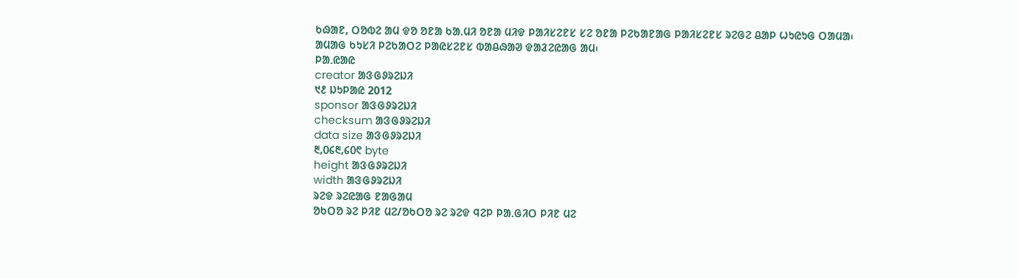ᱠᱷᱟᱱ, ᱛᱚᱵᱮ ᱟᱢ ᱫᱚ ᱚᱱᱟ ᱠᱟᱹᱢᱤ ᱚᱱᱟ ᱢᱤᱫ ᱞᱟᱤᱥᱮᱱᱥ ᱥᱮ ᱚᱱᱟ ᱞᱮᱠᱟᱱᱟᱜ ᱞᱟᱤᱥᱮᱱᱥ ᱨᱮᱜᱮ ᱪᱟᱞ ᱦᱩᱭᱩᱜ ᱛᱟᱢᱟ᱾
ᱟᱢᱟᱜ ᱠᱩᱥᱤ ᱞᱮᱠᱟᱛᱮ ᱞᱟᱭᱥᱮᱱᱥ ᱵᱟᱪᱷᱟᱣ ᱫᱟᱲᱮᱭᱟᱜ ᱟᱢ᱾
ᱞᱟ.ᱭᱟᱭ
creator ᱟᱝᱜᱽᱨᱮᱡᱤ
᱑᱒ ᱡᱩᱞᱟᱭ 2012
sponsor ᱟᱝᱜᱽᱨᱮᱡᱤ
checksum ᱟᱝᱜᱽᱨᱮᱡᱤ
data size ᱟᱝᱜᱽᱨᱮᱡᱤ
᱓,᱐᱔᱓,᱔᱐᱖ byte
height ᱟᱝᱜᱽᱨᱮᱡᱤ
width ᱟᱝᱜᱽᱨᱮᱡᱤ
ᱨᱮᱫ ᱨᱮᱭᱟᱜ ᱱᱟᱜᱟᱢ
ᱚᱠᱛᱚ ᱨᱮ ᱞᱤᱱ ᱢᱮ/ᱚᱠᱛᱚ ᱨᱮ ᱨᱮᱫ ᱧᱮᱞ ᱞᱟᱹᱜᱤᱛ ᱞᱤᱱ ᱢᱮ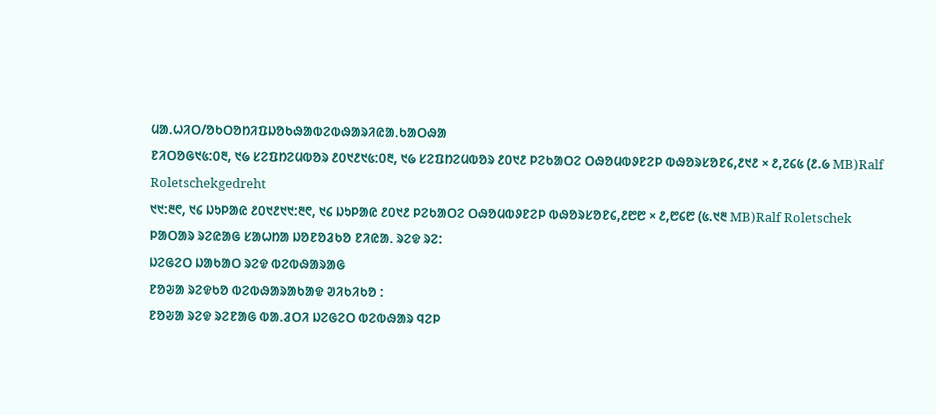ᱢᱟᱹᱦᱤᱛ/ᱚᱠᱛᱚᱴᱤᱯᱡᱚᱠᱷᱟᱵᱮᱵᱷᱟᱨᱤᱭᱟᱹᱠᱟᱛᱷᱟ
ᱱᱤᱛᱚᱜ᱑᱕:᱐᱓, ᱑᱙ ᱥᱮᱯᱴᱮᱢᱵᱚᱨ ᱒᱐᱑᱒᱑᱕:᱐᱓, ᱑᱙ ᱥᱮᱯᱴᱮᱢᱵᱚᱨ ᱒᱐᱑᱒ ᱞᱮᱠᱟᱛᱮ ᱛᱷᱚᱢᱵᱽᱱᱮᱞ ᱵᱷᱚᱨᱥᱚᱱ᱔,᱒᱑᱒ × ᱒,᱗᱔᱕ (᱒.᱙ MB)Ralf Roletschekgedreht
᱑᱑:᱓᱖, ᱑᱔ ᱡᱩᱞᱟᱭ ᱒᱐᱑᱒᱑᱑:᱓᱖, ᱑᱔ ᱡᱩᱞᱟᱭ ᱒᱐᱑᱒ ᱞᱮᱠᱟᱛᱮ ᱛᱷᱚᱢᱵᱽᱱᱮᱞ ᱵᱷᱚᱨᱥᱚᱱ᱔,᱒᱘᱘ × ᱒,᱘᱔᱘ (᱕.᱑᱓ MB)Ralf Roletschek
ᱞᱟᱛᱟᱨ ᱨᱮᱭᱟᱜ ᱥᱟᱦᱴᱟ ᱡᱚᱱᱚᱲᱠᱚ ᱱᱤᱭᱟᱹ ᱨᱮᱫ ᱨᱮ:
ᱡᱮᱜᱮᱛ ᱡᱟᱠᱟᱛ ᱨᱮᱫ ᱵᱮᱵᱷᱟᱨᱟᱜ
ᱱᱚᱶᱟ ᱨᱮᱫᱠᱚ ᱵᱮᱵᱷᱟᱨᱟᱠᱟᱫ ᱣᱤᱠᱤᱠᱚ :
ᱱᱚᱶᱟ ᱨᱮᱫ ᱨᱮᱱᱟᱜ ᱵᱟᱹᱲᱛᱤ ᱡᱮᱜᱮᱛ ᱵᱮᱵᱷᱟᱨ ᱧᱮᱞ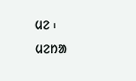ᱢᱮ ᱾
ᱢᱮᱴᱟ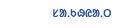ᱥᱟᱹᱠᱷᱭᱟᱹᱛ